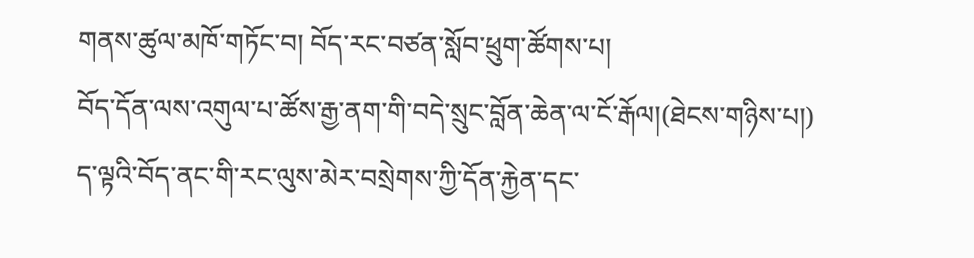གནས་ཚུལ་མཁོ་གཏོང་བ། བོད་རང་བཙན་སློབ་ཕྲུག་ཚོགས་པ།
བོད་དོན་ལས་འགུལ་པ་ཚོས་རྒྱ་ནག་གི་བདེ་སྲུང་བློན་ཆེན་ལ་ངོ་རྒོལ།(ཐེངས་གཉིས་པ།)
ད་ལྟའི་བོད་ནང་གི་རང་ལུས་མེར་བསྲེགས་ཀྱི་དོན་རྐྱེན་དང་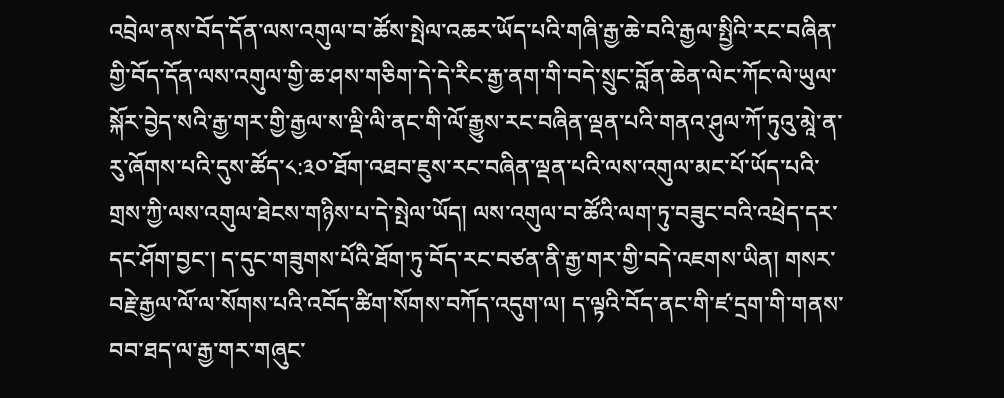འབྲེལ་ནས་བོད་དོན་ལས་འགུལ་བ་ཚོས་སྤེལ་འཆར་ཡོད་པའི་གཞི་རྒྱ་ཆེ་བའི་རྒྱལ་སྤྱིའི་རང་བཞིན་གྱི་བོད་དོན་ལས་འགུལ་གྱི་ཆ་ཤས་གཅིག་དེ་དེ་རིང་རྒྱ་ནག་གི་བདེ་སྲུང་བློན་ཆེན་ལེང་ཀོང་ལེ་ཡུལ་སྐོར་བྱེད་སའི་རྒྱ་གར་གྱི་རྒྱལ་ས་ལྡི་ལི་ནང་གི་ལོ་རྒྱུས་རང་བཞིན་ལྡན་པའི་གནའ་ཤུལ་ཀོ་ཏུའུ་མཱེ་ན་རུ་ཞོགས་པའི་དུས་ཚོད་༨:༣༠་ཐོག་འཐབ་ཇུས་རང་བཞིན་ལྡན་པའི་ལས་འགུལ་མང་པོ་ཡོད་པའི་གྲས་ཀྱི་ལས་འགུལ་ཐེངས་གཉིས་པ་དེ་སྤེལ་ཡོད། ལས་འགུལ་བ་ཚོའི་ལག་ཏུ་བཟུང་བའི་འཕྲེད་དར་དང་ཤོག་བྱང་། ད་དུང་གཟུགས་པོའི་ཐོག་ཏུ་བོད་རང་བཙན་ནི་རྒྱ་གར་གྱི་བདེ་འཇགས་ཡིན། གསར་བརྗེ་རྒྱལ་ལོ་ལ་སོགས་པའི་འབོད་ཚིག་སོགས་བཀོད་འདུག་ལ། ད་ལྟའི་བོད་ནང་གི་ཛ་དྲག་གི་གནས་བབ་ཐད་ལ་རྒྱ་གར་གཞུང་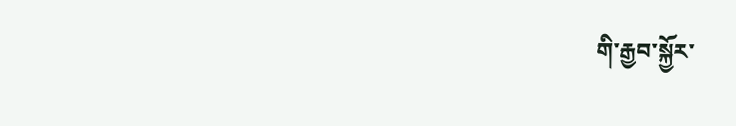གི་རྒྱབ་སྐྱོར་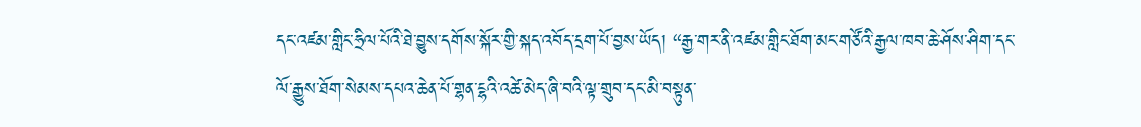དང་འཛམ་གླིང་ཧྲིལ་པོའི་ཐེ་བྱུས་དགོས་སྐོར་གྱི་སྐད་འབོད་དྲག་པོ་བྱས་ཡོད། “རྒྱ་གར་ནི་འཛམ་གླིང་ཐོག་མང་གཙོའི་རྒྱལ་ཁབ་ཆེ་ཤོས་ཤིག་དང་ལོ་རྒྱུས་ཐོག་སེམས་དཔའ་ཆེན་པོ་གྷན་ངྷའི་འཚེ་མེད་ཞི་བའི་ལྟ་གྲུབ་དང་མི་བསྟུན་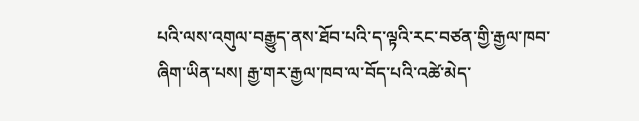པའི་ལས་འགུལ་བརྒྱུད་ནས་ཐོབ་པའི་ད་ལྟའི་རང་བཙན་གྱི་རྒྱལ་ཁབ་ཞིག་ཡིན་པས། རྒྱ་གར་རྒྱལ་ཁབ་ལ་བོད་པའི་འཚེ་མེད་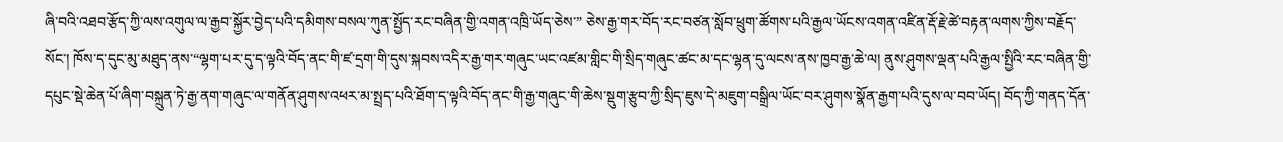ཞི་བའི་འཐབ་རྩོད་ཀྱི་ལས་འགུལ་ལ་རྒྱབ་སྐྱོར་བྱེད་པའི་དམིགས་བསལ་ཀུན་སྤྱོད་རང་བཞིན་གྱི་འགན་འཁྲི་ཡོད་ཅེས་” ཅེས་རྒྱ་གར་བོད་རང་བཙན་སློབ་ཕྲུག་ཚོགས་པའི་རྒྱལ་ཡོངས་འགན་འཛིན་རྡོ་རྗེ་ཚེ་བརྟན་ལགས་ཀྱིས་བརྗོད་སོང་། ཁོས་ད་དུང་མུ་མཐུད་ནས་“ལྷག་པར་དུ་ད་ལྟའི་བོད་ནང་གི་ཛ་དྲག་གི་དུས་སྐབས་འདིར་རྒྱ་གར་གཞུང་ཡང་འཛམ་གླིང་གི་སྲིད་གཞུང་ཚང་མ་དང་ལྷན་དུ་ལངས་ནས་ཁྱབ་རྒྱ་ཆེ་ལ། ནུས་ཤུགས་ལྡན་པའི་རྒྱལ་སྤྱིའི་རང་བཞིན་གྱི་དཔུང་སྡེ་ཆེན་པོ་ཞིག་བསྐྲུན་ཏེ་རྒྱ་ནག་གཞུང་ལ་གནོན་ཤུགས་འཕར་མ་སྤྲད་པའི་ཐོག་ད་ལྟའི་བོད་ནང་གི་རྒྱ་གཞུང་གི་ཆེས་སྡུག་རྩུབ་ཀྱི་སྲིད་ཇུས་དེ་མཇུག་བསྒྲིལ་ཡོང་བར་ཤུགས་སྣོན་རྒྱག་པའི་དུས་ལ་བབ་ཡོད། བོད་ཀྱི་གནད་དོན་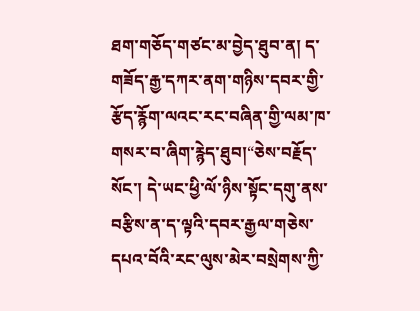ཐག་གཅོད་གཙང་མ་བྱེད་ཐུབ་ན། ད་གཟོད་རྒྱ་དཀར་ནག་གཉིས་དབར་གྱི་རྩོད་རྙོག་ལའང་རང་བཞིན་གྱི་ལམ་ཁ་གསར་བ་ཞིག་རྙེད་ཐུབ།“ཅེས་བརྗོད་སོང་། དེ་ཡང་ཕྱི་ལོ་ཉིས་སྟོང་དགུ་ནས་བརྩིས་ན་ད་ལྟའི་དབར་རྒྱལ་གཅེས་དཔའ་བོའི་རང་ལུས་མེར་བསྲེགས་ཀྱི་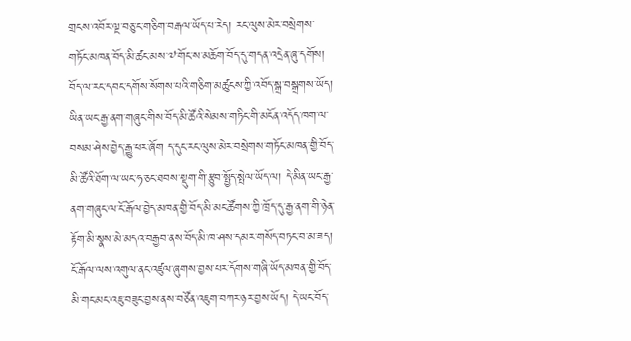གྲངས་འབོར་ལྔ་བཅུ་ང་གཅིག་བརྒལ་ཡོད་པ་རེད། རང་ལུས་མེར་བསྲེགས་གཏོང་མཁན་བོད་མི་ཚང་མས་༧་གོང་ས་མཆོག་བོད་དུ་གདན་འདྲེན་ཞུ་དགོས། བོད་ལ་རང་དབང་དགོས་སོགས་པའི་གཅིག་མཚུངས་ཀྱི་འབོད་སྒྲ་བསྒྲགས་ཡོད། ཡིན་ཡང་རྒྱ་ནག་གཞུང་གིས་བོད་མི་ཚོའི་སེམས་གཏིང་གི་མངོན་འདོད་ཁག་ལ་བསམ་ཤེས་བྱེད་རྒྱུ་ཕར་ཞོག ད་དུང་རང་ལུས་མེར་བསྲེགས་གཏོང་མཁན་གྱི་བོད་མི་ཚོའི་ཐོག་ལ་ཡང་ཧ་ཅང་ཐབས་སྡུག་གི་རྩུབ་སྤྱོད་སྤེལ་ཡོད་ལ། དེ་མིན་ཡང་རྒྱ་ནག་གཞུང་ལ་ངོ་རྒོལ་བྱེད་མཁན་གྱི་བོད་མི་མང་ཚོགས་ཀྱི་ཁྲོད་དུ་རྒྱ་ནག་གི་ཉེན་རྟོག་མི་སྣས་མེ་མདའ་བརྒྱབ་ནས་བོད་མི་ཁ་ཤས་དམར་གསོད་བཏང་བ་མ་ཟད། ངོ་རྒོལ་ལས་འགུལ་ནང་འཛུལ་ཞུགས་བྱས་པར་དོགས་གཞི་ཡོད་མཁན་གྱི་བོད་མི་གང་མང་འཇུ་བཟུང་བྱས་ནས་བཙོན་འཇུག་བཀར་ཉར་བྱས་ཡོད། དེ་ཡང་བོད་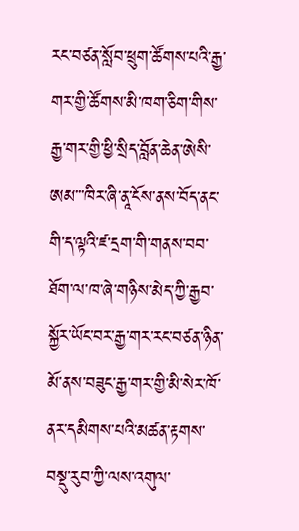རང་བཙན་སློབ་ཕྲུག་ཚོགས་པའི་རྒྱ་གར་གྱི་ཚོགས་མི་ཁག་ཅིག་གིས་རྒྱ་གར་གྱི་ཕྱི་སྲིད་བློན་ཆེན་ཨེསི་ཨམ་་་ཁིར་ཞི་ནཱ་ངོས་ནས་བོད་ནང་གི་ད་ལྟའི་ཛ་དྲག་གི་གནས་བབ་ཐོག་ལ་ཁ་ཞེ་གཉིས་མེད་ཀྱི་རྒྱབ་སྐྱོར་ཡོང་བར་རྒྱ་གར་རང་བཙན་ཉིན་མོ་ནས་བཟུང་རྒྱ་གར་གྱི་མི་སེར་ཁོ་ནར་དམིགས་པའི་མཚན་རྟགས་བསྡུ་རུབ་ཀྱི་ལས་འགུལ་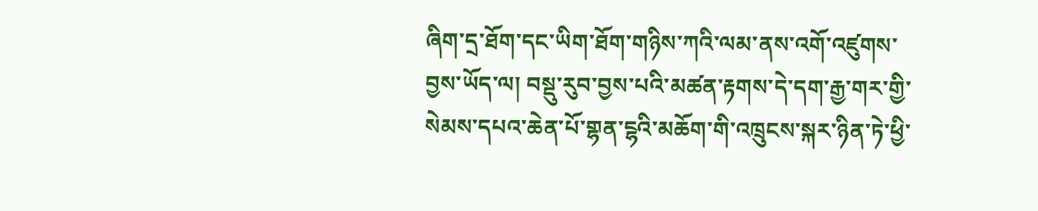ཞིག་དྲ་ཐོག་དང་ཡིག་ཐོག་གཉིས་ཀའི་ལམ་ནས་འགོ་འཛུགས་བྱས་ཡོད་ལ། བསྡུ་རུབ་བྱས་པའི་མཚན་རྟགས་དེ་དག་རྒྱ་གར་གྱི་སེམས་དཔའ་ཆེན་པོ་གྷན་ངྷའི་མཆོག་གི་འཁྲུངས་སྐར་ཉིན་ཏེ་ཕྱི་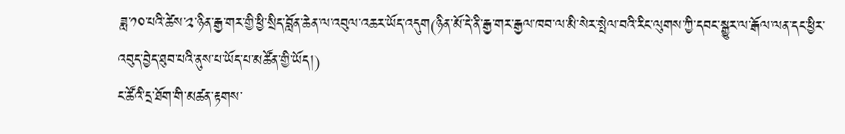ཟླ་༡༠་པའི་ཚེས་༢་ཉིན་རྒྱ་གར་གྱི་ཕྱི་སྲིད་བློན་ཆེན་ལ་འབུལ་འཆར་ཡོད་འདུག(ཉིན་མོ་དེ་ནི་རྒྱ་གར་རྒྱལ་ཁབ་ལ་མི་སེར་སྤེལ་བའི་རིང་ལུགས་ཀྱི་དབང་སྒྱུར་ལ་རྒོལ་ལན་དང་ཕྱིར་འབུད་བྱེད་ཐུབ་པའི་ནུས་པ་ཡོད་པ་མཚོན་གྱི་ཡོད།)
ང་ཚོའི་དྲ་ཐོག་གི་མཚན་རྟགས་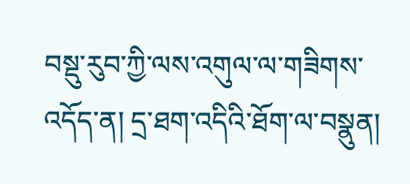བསྡུ་རུབ་ཀྱི་ལས་འགུལ་ལ་གཟིགས་འདོད་ན། དྲ་ཐག་འདིའི་ཐོག་ལ་བསྣུན།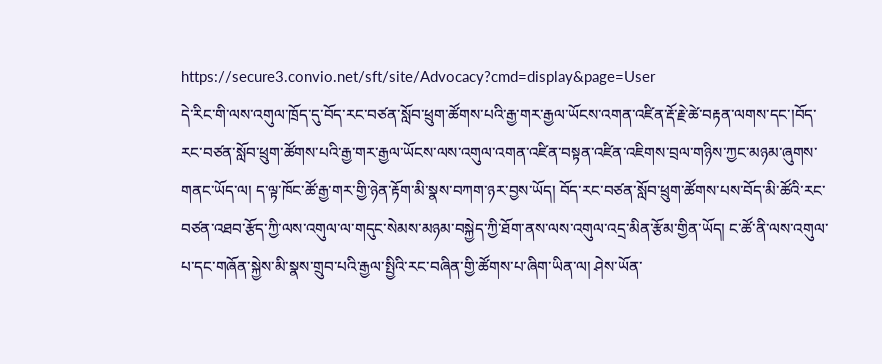https://secure3.convio.net/sft/site/Advocacy?cmd=display&page=User
དེ་རིང་གི་ལས་འགུལ་ཁྲོད་དུ་བོད་རང་བཙན་སློབ་ཕྲུག་ཚོགས་པའི་རྒྱ་གར་རྒྱལ་ཡོངས་འགན་འཛིན་རྡོ་རྗེ་ཚེ་བརྟན་ལགས་དང་།བོད་རང་བཙན་སློབ་ཕྲུག་ཚོགས་པའི་རྒྱ་གར་རྒྱལ་ཡོངས་ལས་འགུལ་འགན་འཛིན་བསྟན་འཛིན་འཇིགས་བྲལ་གཉིས་ཀྱང་མཉམ་ཞུགས་གནང་ཡོད་ལ། ད་ལྟ་ཁོང་ཚོ་རྒྱ་གར་གྱི་ཉེན་རྟོག་མི་སྣས་བཀག་ཉར་བྱས་ཡོད། བོད་རང་བཙན་སློབ་ཕྲུག་ཚོགས་པས་བོད་མི་ཚོའི་རང་བཙན་འཐབ་རྩོད་ཀྱི་ལས་འགུལ་ལ་གདུང་སེམས་མཉམ་བསྐྱེད་ཀྱི་ཐོག་ནས་ལས་འགུལ་འདྲ་མིན་རྩོམ་གྱིན་ཡོད། ང་ཚོ་ནི་ལས་འགུལ་པ་དང་གཞོན་སྐྱེས་མི་སྣས་གྲུབ་པའི་རྒྱལ་སྤྱིའི་རང་བཞིན་གྱི་ཚོགས་པ་ཞིག་ཡིན་ལ། ཤེས་ཡོན་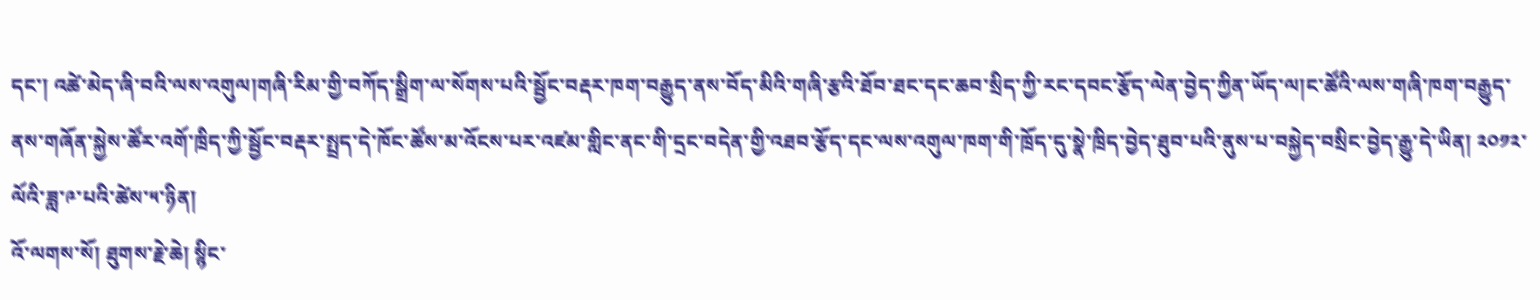དང་། འཚེ་མེད་ཞི་བའི་ལས་འགུལ།གཞི་རིམ་གྱི་བཀོད་སྒྲིག་ལ་སོགས་པའི་སྦྱོང་བརྡར་ཁག་བརྒྱུད་ནས་བོད་མིའི་གཞི་རྩའི་ཐོབ་ཐང་དང་ཆབ་སྲིད་ཀྱི་རང་དབང་རྩོད་ལེན་བྱེད་ཀྱིན་ཡོད་ལ།ང་ཚོའི་ལས་གཞི་ཁག་བརྒྱུད་ནས་གཞོན་སྐྱེས་ཚོར་འགོ་ཁྲིད་ཀྱི་སྦྱོང་བརྡར་སྤྲད་དེ་ཁོང་ཚོས་མ་འོངས་པར་འཛམ་གླིང་ནང་གི་དྲང་བདེན་གྱི་འཐབ་རྩོད་དང་ལས་འགུལ་ཁག་གི་ཁྲོད་དུ་སྣེ་ཁྲིད་བྱེད་ཐུབ་པའི་ནུས་པ་བསྐྱེད་བསྲིང་བྱེད་རྒྱུ་དེ་ཡིན། ༢༠༡༢་ལོའི་ཟླ་༩་པའི་ཚེས་༥་ཉིན།
འོ་ལགས་སོ། ཐུགས་རྗེ་ཆེ། སྙིང་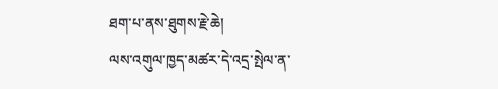ཐག་པ་ནས་ཐུགས་རྗེ་ཆེ།
ལས་འགུལ་ཁྱད་མཚར་དེ་འདྲ་སྤེལ་ན་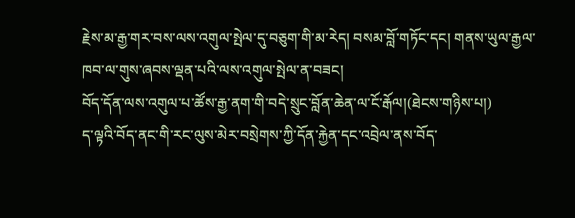རྗེས་མ་རྒྱ་གར་བས་ལས་འགུལ་སྤེལ་དུ་བཅུག་གི་མ་རེད། བསམ་བློ་གཏོང་དང། གནས་ཡུལ་རྒྱལ་ཁབ་ལ་གུས་ཞབས་ལྡན་པའི་ལས་འགུལ་སྤེལ་ན་བཟང།
བོད་དོན་ལས་འགུལ་པ་ཚོས་རྒྱ་ནག་གི་བདེ་སྲུང་བློན་ཆེན་ལ་ངོ་རྒོལ།(ཐེངས་གཉིས་པ།)
ད་ལྟའི་བོད་ནང་གི་རང་ལུས་མེར་བསྲེགས་ཀྱི་དོན་རྐྱེན་དང་འབྲེལ་ནས་བོད་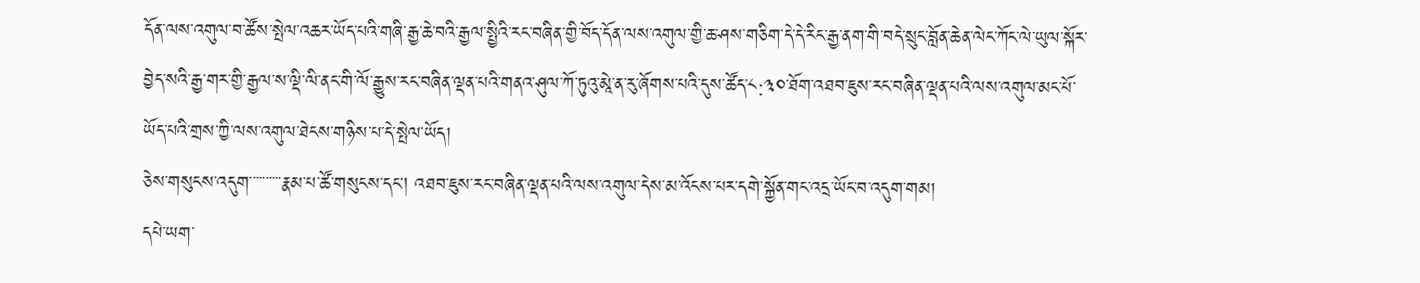དོན་ལས་འགུལ་བ་ཚོས་སྤེལ་འཆར་ཡོད་པའི་གཞི་རྒྱ་ཆེ་བའི་རྒྱལ་སྤྱིའི་རང་བཞིན་གྱི་བོད་དོན་ལས་འགུལ་གྱི་ཆ་ཤས་གཅིག་དེ་དེ་རིང་རྒྱ་ནག་གི་བདེ་སྲུང་བློན་ཆེན་ལེང་ཀོང་ལེ་ཡུལ་སྐོར་བྱེད་སའི་རྒྱ་གར་གྱི་རྒྱལ་ས་ལྡི་ལི་ནང་གི་ལོ་རྒྱུས་རང་བཞིན་ལྡན་པའི་གནའ་ཤུལ་ཀོ་ཏུའུ་མཱེ་ན་རུ་ཞོགས་པའི་དུས་ཚོད་༨:༣༠་ཐོག་འཐབ་ཇུས་རང་བཞིན་ལྡན་པའི་ལས་འགུལ་མང་པོ་ཡོད་པའི་གྲས་ཀྱི་ལས་འགུལ་ཐེངས་གཉིས་པ་དེ་སྤེལ་ཡོད།
ཅེས་གསུངས་འདུག་་་་་་་་་་རྣམ་པ་ཚོ་གསུངས་དང། འཐབ་ཇུས་རང་བཞིན་ལྡན་པའི་ལས་འགུལ་དེས་མ་འོངས་པར་དགེ་སྐྱོན་གང་འདྲ་ཡོང་བ་འདུག་གམ།
དཔེ་ཡག་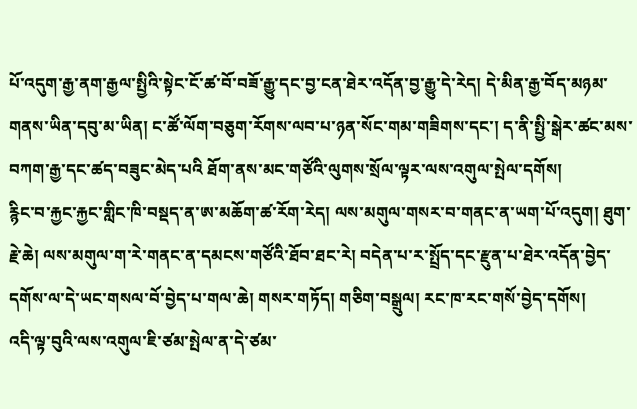པོ་འདུག་རྒྱ་ནག་རྒྱལ་སྤྱིའི་སྟེང་ངོ་ཚ་བོ་བཟོ་རྒྱུ་དང་བྱ་ངན་ཐེར་འདོན་བྱ་རྒྱུ་དེ་རེད། དེ་མིན་རྒྱ་བོད་མཉམ་གནས་ཡིན་དབུ་མ་ཡིན། ང་ཚོ་ལོག་བཅུག་རོགས་ལབ་པ་ཉན་སོང་གམ་གཟིགས་དང་། ད་ནི་སྤྱི་སྒེར་ཚང་མས་བཀག་རྒྱ་དང་ཚད་བཟུང་མེད་པའི ཐོག་ནས་མང་གཙོའི་ལུགས་སྲོལ་ལྟར་ལས་འགུལ་སྤེལ་དགོས།
རྙིང་བ་རྐྱང་རྐྱང་གླིང་ཁི་བསྡད་ན་ཨ་མཆོག་ཚ་རོག་རེད། ལས་མགུལ་གསར་བ་གནང་ན་ཡག་པོ་འདུག། ཐུག་རྗེ་ཆེ། ལས་མགུལ་ག་རེ་གནང་ན་དམངས་གཙོའི་ཐོབ་ཐང་རེ། བདེན་པ་ར་སྤྲོད་དང་རྫུན་པ་ཐེར་འདོན་བྱེད་དགོས་ལ་དེ་ཡང་གསལ་བོ་བྱེད་པ་གལ་ཆེ། གསར་གཏོད། གཅིག་བསྒྲུལ། རང་ཁ་རང་གསོ་བྱེད་དགོས།
འདི་ལྟ་བུའི་ལས་འགུལ་ཇི་ཙམ་སྤེལ་ན་དེ་ཙམ་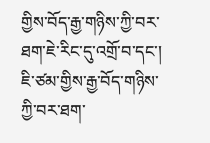གྱིས་བོད་རྒྱ་གཉིས་ཀྱི་བར་ཐག་ཇེ་རིང་དུ་འགྲོ་བ་དང་། ཇི་ཙམ་གྱིས་རྒྱ་བོད་གཉིས་ཀྱི་བར་ཐག་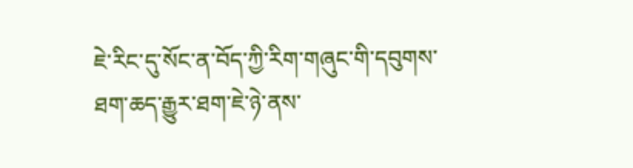ཇེ་རིང་དུ་སོང་ན་བོད་ཀྱི་རིག་གཞུང་གི་དབུགས་ཐག་ཆད་རྒྱུར་ཐག་ཇེ་ཉེ་ནས་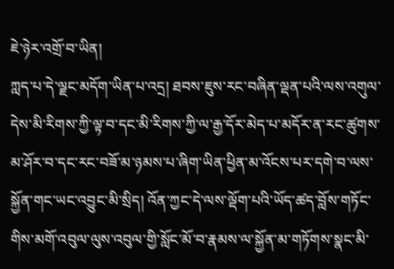ཇེ་ཉེར་འགྲོ་བ་ཡིན།
ཀླད་པ་དེ་ལྗང་མདོག་ཡིན་པ་འདྲ། ཐབས་ཇུས་རང་བཞིན་ལྡན་པའི་ལས་འགུལ་དེས་མི་རིགས་ཀྱི་ལྟ་བ་དང་མི་རིགས་ཀྱི་ལ་རྒྱ་དོར་མེད་པ་མདོར་ན་རང་ཚུགས་མ་ཤོར་བ་དང་རང་བཟོ་མ་ཉམས་པ་ཞིག་ཡིན་ཕྱིན་མ་འོངས་པར་དགེ་བ་ལས་སྐྱོན་གང་ཡང་འབྱུང་མི་སྲིད། འོན་ཀྱང་དེ་ལས་ལྡོག་པའི་ཡོད་ཚད་བློས་གཏོང་གིས་མགོ་འབུལ་ལུས་འབུལ་གྱི་སློང་མོ་བ་རྣམས་ལ་སྐྱོན་མ་གཏོགས་སྣང་མི་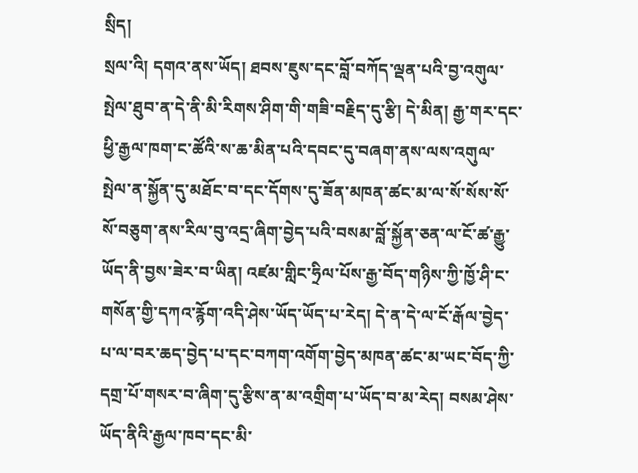སྲིད།
སྲལ་འི། དགའ་ནས་ཡོད། ཐབས་ཇུས་དང་བློ་བཀོད་ལྡན་པའི་བྱ་འགུལ་སྤེལ་ཐུབ་ན་དེ་ནི་མི་རིགས་ཤིག་གི་གཟི་བརྗིད་དུ་རྩི། དེ་མིན། རྒྱ་གར་དང་ཕྱི་རྒྱལ་ཁག་ང་ཚོའི་ས་ཆ་མིན་པའི་དབང་དུ་བཞག་ནས་ལས་འགུལ་སྤེལ་ན་སྐྱོན་དུ་མཐོང་བ་དང་དོགས་དུ་ཟོན་མཁན་ཚང་མ་ལ་སོ་སོས་སོ་སོ་བཅུག་ནས་རིལ་བུ་འདྲ་ཞིག་བྱེད་པའི་བསམ་བློ་སྐྱོན་ཅན་ལ་ངོ་ཚ་རྒྱུ་ཡོད་ནི་བྱས་ཟེར་བ་ཡིན། འཛམ་གླིང་ཧྲིལ་པོས་རྒྱ་བོད་གཉིས་ཀྱི་ཁྱོ་ཤི་ང་གསོན་གྱི་དཀའ་རྙོག་འདི་ཤེས་ཡོད་ཡོད་པ་རེད། དེ་ན་དེ་ལ་ངོ་རྒོལ་བྱེད་པ་ལ་བར་ཆད་བྱེད་པ་དང་བཀག་འགོག་བྱེད་མཁན་ཚང་མ་ཡང་བོད་ཀྱི་དགྲ་པོ་གསར་བ་ཞིག་དུ་རྩིས་ན་མ་འགྲིག་པ་ཡོད་བ་མ་རེད། བསམ་ཤེས་ཡོད་ནིའི་རྒྱལ་ཁབ་དང་མི་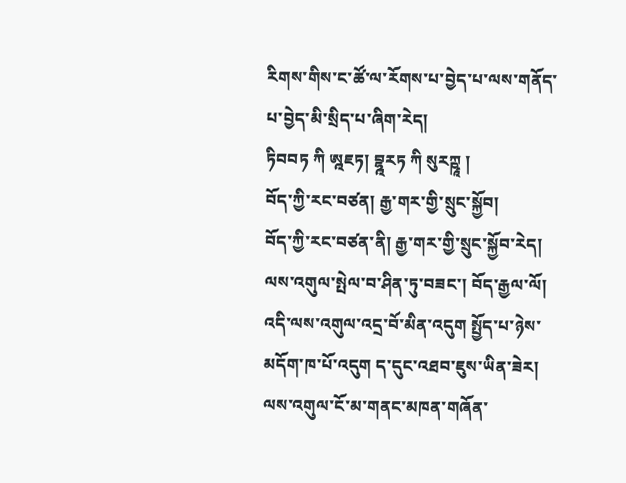རིགས་གིས་ང་ཚོ་ལ་རོགས་པ་བྱེད་པ་ལས་གནོད་པ་བྱེད་མི་སྲིད་པ་ཞིག་རེད།
ཏིབབཏ ཀི ཨྰཇཏ། བྷྰརཏ ཀི སུརཀྵཱ །
བོད་ཀྱི་རང་བཙན། རྒྱ་གར་གྱི་སྲུང་སྐྱོབ།
བོད་ཀྱི་རང་བཙན་ནི། རྒྱ་གར་གྱི་སྲུང་སྐྱོབ་རེད།
ལས་འགུལ་སྤེལ་བ་ཤིན་ཏུ་བཟང་། བོད་རྒྱལ་ལོ།
འདི་ལས་འགུལ་འདྲ་བོ་མིན་འདུག སྤྱོད་པ་ཉེས་མདོག་ཁ་པོ་འདུག ད་དུང་འཐབ་ཇུས་ཡིན་ཟེར། ལས་འགུལ་ངོ་མ་གནང་མཁན་གཞོན་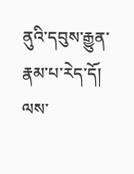ནུའི་དབུས་རྒྱུན་རྣམ་པ་རེད་དོ།
ལས་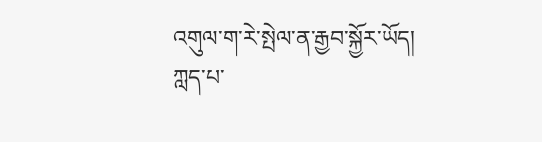འགུལ་ག་རེ་སྤེལ་ན་རྒྱབ་སྐྱོར་ཡོད།
ཀླད་པ་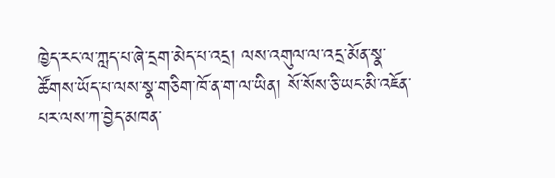ཁྱེད་རང་ལ་ཀླད་པ་ཞེ་དྲག་མེད་པ་འདྲ། ལས་འགུལ་ལ་འདྲ་མོན་སྣ་ཚོགས་ཡོད་པ་ལས་སྣ་གཅིག་ཁོ་ན་ག་ལ་ཡིན། སོ་སོས་ཅི་ཡང་མི་འཇོན་པར་ལས་ཀ་བྱེད་མཁན་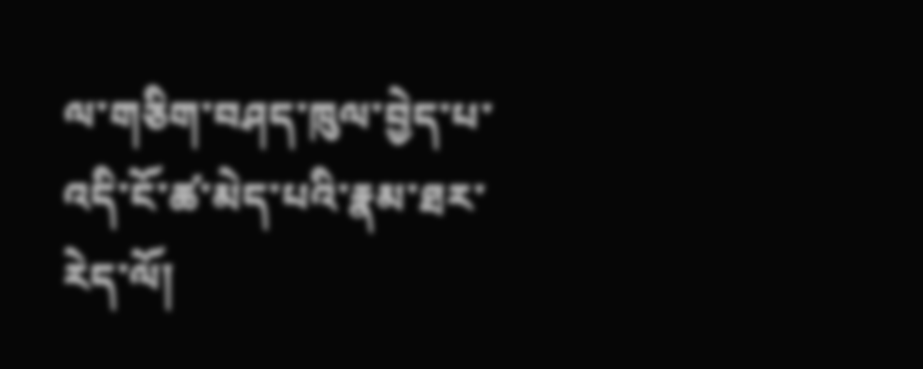ལ་གཅིག་བཤད་ཁུལ་བྱེད་པ་འདི་ངོ་ཚ་མེད་པའི་རྣམ་ཐར་རེད་ལོ།